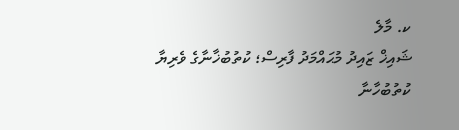ކ. މާލެ
ޝައިޚް ޒައިދު މުޙައްމަދު ފާރިސް؛ ކުތުބުޚާނާގެ ވެރިޔާ
ކުތުބުހާނާ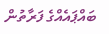ބައްޕައެއްގެ ފަރާތުން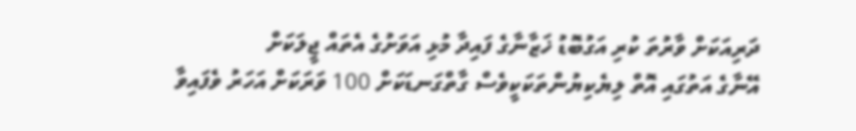ދަރިއަކަށް ވާރުތަ ކުރި އަގުބޮޑު ޚަޒާނާގެ ފައިދާ މުޅި އަވަށުގެ އެތައް ޖީލަކަށް
އޭނާގެ އަތުގައި އޮތް ލިޔެކިޔުންތަކަކީވެސް ގާތްގަނޑަކަށް 100 ވަރަކަށް އަހަރު ވެފައިވާ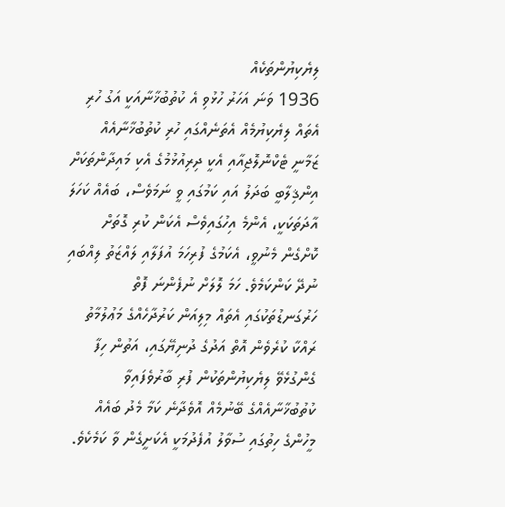ލިޔެކިޔުންތަކެއް
1936 ވަނަ އަހަރު ހުޅުވި އެ ކުތުބުޚާނާއަކީ އަގު ހުރި އެތައް ލިޔެކިޔުމެއް އެތަނެއްގައި ހުރި ކުތުބުޚާނާއެއް
ޒަމާނީ ޓެކްނޮލޮޖިއާއި އެކީ ދިރިއުޅުމުގެ އެކި މައިދާންތަކަށް އިންޤިލާބީ ބަދަލު އައި ކަމުގައި ވީ ނަމަވެސް، ބައެއް ކަހަލަ އާދަތަކަކީ، އެންމެ އިހުގައިވެސް އެކަން ކުރި ގޮތަށް ކޮށްގެން މެނުވީ، އެކަމުގެ ފުރިހަމަ އުފަލާއި ލައްޒަތު ލިއްބައި ނުދޭ ކަންކަމެވެ. ހަމަ ލޮލަށް ނުފެންނަ ފޮތް ހަރުގަނޑުތަކުގައި އެތައް މިލިއަން ކަރުދާހެއްގެ މަޢުލުމާތު ރައްކާ ކުރެވެން އޮތް އަދުގެ ދުނިޔޭގައި، އަތުން ހިފާ ގެންގުޅެވޭ ލިޔެކިޔުންތަކުން ފުރި ބާރުވެފައިވާ ކުތުބުޚާނާއެއްގެ ބޭނުމެއް އޮވެދާނެ ކަމާ މެދު ބައެއް މީހުންގެ ހިތުގައި ސުވާލު އުފެދުމަކީ އެކަށީގެން ވާ ކަމެކެވެ.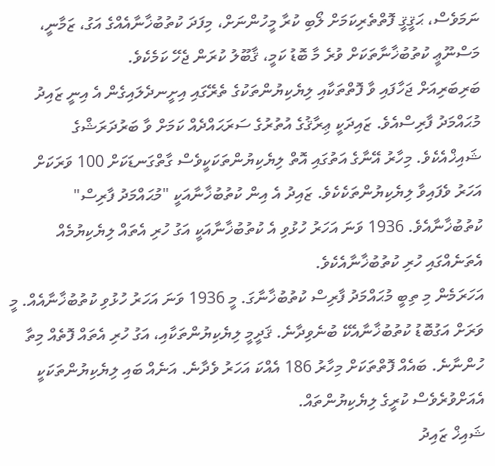ނަމަވެސް، ޙަޤީޤީ ފޮތްތެރިކަމަށް ލޯބި ކުރާ މީހުންނަށް، މިފަދަ ކުތުބުޚާނާއެއްގެ އަގު، ޒަމާނީ، މަސްނޫޢީ ކުތުބުޚާނާތަކަށް ވުރެ މާ ބޮޑު ކަމީ، ޤާބޫލު ކުރަން ޖެހޭ ކަމެކެވެ.
ބަރިބަރިއަށް ޖަހާފައި ވާ ފޮތްތަކާއި ލިޔެކިޔުންތަކުގެ ތެރޭގައި އިށީނދެލައިގެން އެ އިނީ ޒައިދު މުޙައްމަދު ފާރިސްއެވެ. ޒައިދަކީ ޢިރާޤުގެ އުތުރުގެ ސަރަޙައްދެއް ކަމަށް ވާ ބަރުދަރަޝްގެ ޝައިޚްއެކެވެ. މިހާރު އޭނާގެ އަތުގައި އޮތް ލިޔެކިޔުންތަކަކީވެސް ގާތްގަނޑަކަށް 100 ވަރަކަށް އަހަރު ވެފައިވާ ލިޔެކިޔުންތަކެކެވެ. ޒައިދު އެ އިން ކުތުބުޚާނާއަކީ "މުޙައްމަދު ފާރިސް" ކުތުބުޚާނާއެވެ. 1936 ވަނަ އަހަރު ހުޅުވި އެ ކުތުބުޚާނާއަކީ އަގު ހުރި އެތައް ލިޔެކިޔުމެއް އެތަނެއްގައި ހުރި ކުތުބުޚާނާއެކެވެ.
އަހަރަމެން މި ތިބީ މުޙައްމަދު ފާރިސް ކުތުބުޚާނާގަ. މީ 1936 ވަނަ އަހަރު ހުޅުވި ކުތުބުޚާނާއެއް. މީ ވަރަށް އަގުބޮޑު ކުތުބުޚާނާއެކޭ ބުނެވިދާނެ. ޤަދީމީ ލިޔެކިޔުންތަކާއި، އަގު ހުރި އެތައް ފޮތެއް މިތާ ހުންނާނެ. ބައެއް ފޮތްތަކަށް މިހާރު 186 އެއްކަ އަހަރު ވެދާނެ. އަނެއް ބައި ލިޔެކިޔުންތަކަކީ އެއަށްވުރެވެސް ކުރީގެ ލިޔެކިޔުންތައް.
ޝައިޚް ޒައިދު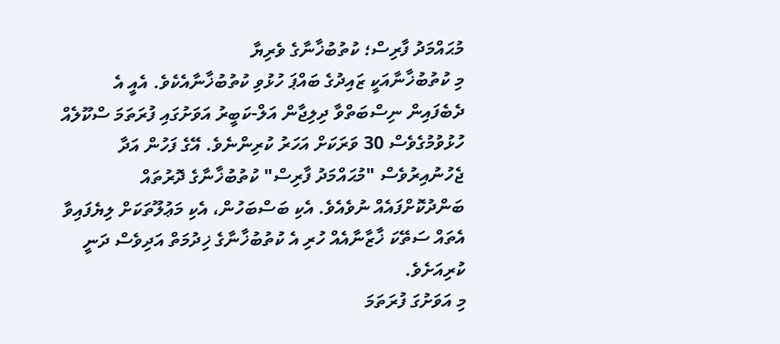މުޙައްމަދު ފާރިސް؛ ކުތުބުޚާނާގެ ވެރިޔާ
މި ކުތުބުޚާނާއަކީ ޒައިދުގެ ބައްޕަ ހުޅުވި ކުތުބުޚާނާއެކެވެ. އެއީ އެ ދެބެފައިން ނިސްބަތްވާ ދިލިޖާން އަލް-ކަބީރު އަވަށުގައި ފުރަތަމަ ސްކޫލެއް ހުޅުވުމުގެވެސް 30 ވަރަކަށް އަހަރު ކުރިންނެވެ. އޭގެ ފަހުން އަދާ ޖެހުނުއިރުވެސް "މުޙައްމަދު ފާރިސް" ކުތުބުޚާނާގެ ދޮރުތައް ބަންދުކޮށްފައެއް ނުވެއެވެ. އެކި ބަސްބަހުން، އެކި މަޢުލޫތަކަށް ލިޔެފައިވާ އެތައް ސަތޭކަ ޚާޒާނާއެއް ހުރި އެ ކުތުބުޚާނާގެ ޚިދުމަތް އަދިވެސް ދަނީ ކުރިއަށެވެ.
މި އަވަށުގަ ފުރަތަމަ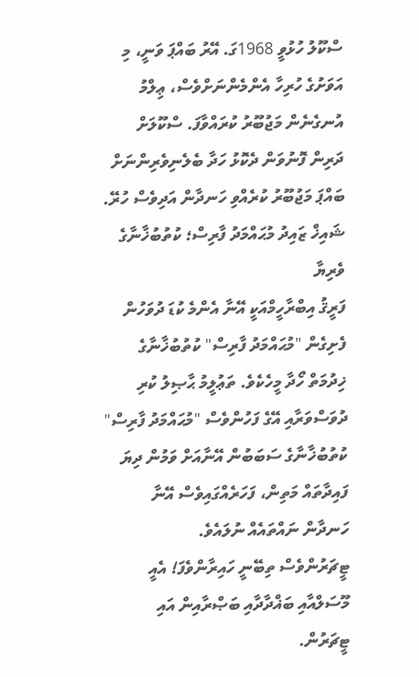ސްކޫލު ހުޅުވީ 1968ގަ. އޭރު ބައްޕަ ވަނީ، މި އަވަށުގެ ހުރިހާ އެންމެންނަށްވެސް، ޢިލްމު އުނގެނެން މަޖުބޫރު ކުރައްވާފަ. ސްކޫލަށް ދަރިން ފޮނުވަން ދެކޮޅު ހަދާ ބެލެނިވެރިންނަށް ބައްޕަ މަޖުބޫރު ކުރެއްވި ހަނދާން އަދިވެސް ހުރޭ.
ޝައިޚް ޒައިދު މުޙައްމަދު ފާރިސް؛ ކުތުބުޚާނާގެ ވެރިޔާ
ފަރީޤު އިބްރާހީމްއަކީ އޭނާ އެންމެ ކުޑަ ދުވަހުން ފެށިގެން "މުޙައްމަދު ފާރިސް" ކުތުބުޚާނާގެ ޚިދުމަތް ހޯދާ މީހެކެވެ. ތަޢުލީމު ޙާޞިލު ކުރި ދުވަސްވަރާއި އޭގެ ފަހުންވެސް "މުޙައްމަދު ފާރިސް" ކުތުބުޚާނާގެ ސަބަބުން އޭނާއަށް ވަމުން ދިޔަ ފައިދާތައް މަތިން، ފަހަރެއްގައިވެސް އޭނާ ހަނދާން ނައްތައެއް ނުލައެވެ.
ޓީޗަރުންވެސް ތިބޭނީ ހައިރާންވެފަ! އެއީ މޫސަލްއާއި ބަޣްދާދާއި ބަޞްރާއިން އައި ޓީޗަރުން.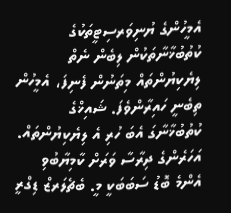އެމީހުންގެ ޔުނިވަރސިޓީތަކުގެ ކުތުބުޚާނާތަކުން ލިބެން ނެތް ލިޔެކިޔުންތައް މިތަނުން ފެނިފަ، އެމީހުން ތިބެނީ ހައިރާންވެފަ. ޝައިޚްގެ ކުތުބުޚާނާގަ އެބަ ހުރި އެ ލިޔެކިޔުންތައް. އަހަރެންގެ ދިރާސާ ވަރަށް ކާމިޔާބުވި އެންމެ ބޮޑު ސަބަބަކީ މީ. ބެޗެލަރޒް ޑިގްރީ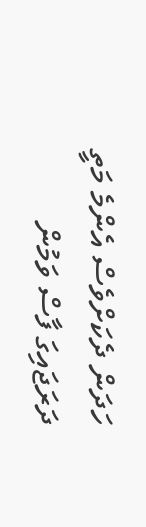ހަދަން ދެކަށްވެސް އެންމެ މަތީ ދަރަޖައިގަ ފާސް ވަމުން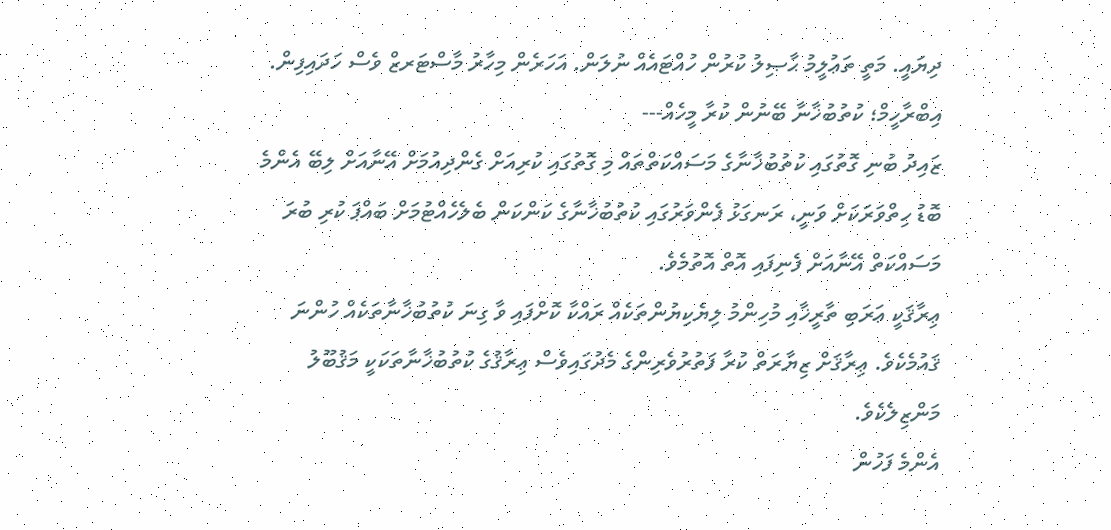ދިޔައީ. މަތީ ތަޢުލީމު ޙާޞިލު ކުރުން ހުއްޓައެއް ނުލަން. އަހަރެން މިހާރު މާސްޓަރޒް ވެސް ހަދައިފިން.
އިބްރާހީމް؛ ކުތުބުޚާނާ ބޭނުން ކުރާ މީހެއް---
ޒައިދު ބުނި ގޮތުގައި ކުތުބުޚާނާގެ މަސައްކަތްތައް މި ގޮތުގައި ކުރިއަށް ގެންދިއުމަށް އޭނާއަށް ލިބޭ އެންމެ ބޮޑު ހިތްވަރަކަށް ވަނީ، ރަނގަޅު ފެންވަރުގައި ކުތުބުޚާނާގެ ކަންކަން ބެލެހެއްޓުމަށް ބައްޕަ ކުރި ބުރަ މަސައްކަތް އޭނާއަށް ފެނިފައި އޮތް އޮތުމެވެ.
ޢިރާޤަކީ ޢަރަބި ތާރީޚާއި މުހިންމު ލިޔެކިޔުންތަކެއް ރައްކާ ކޮށްފައި ވާ ގިނަ ކުތުބުޚާނާތަކެއް ހުންނަ ޤައުމެކެވެ. ޢިރާޤަށް ޒިޔާރަތް ކުރާ ފަތުރުވެރިންގެ މެދުގައިވެސް ޢިރާޤުގެ ކުތުބުޚާނާތަކަކީ މަޤުބޫލު މަންޒިލެކެވެ.
އެންމެ ފަހުން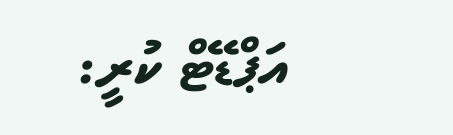އަޕްޑޭޓް ކުރީ: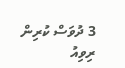3 ދުވަސް ކުރިން
ރިވިއު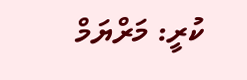ކުރީ: މަރްޔަމް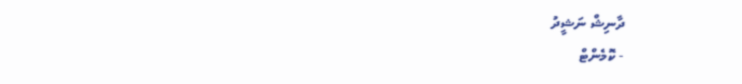ދާނިޝް ނަޝީދު
- ކޮމެންޓް